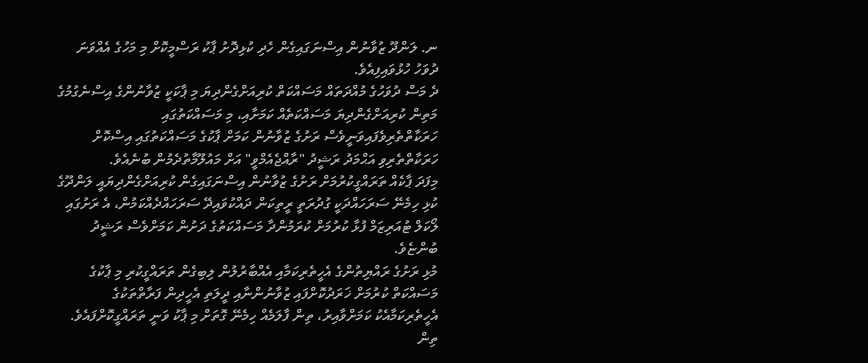ނ. ލަންދޫ ޒުވާނުން އިސްނަގައިގެން ހެދި ކުޅިދޮށު ޕާކު ރަސްމީކޮށް މި މަހުގެ އެއްވަނަ ދުވަހު ހުޅުވައިފިއެވެ.
ދެ މަސް ދުވަހުގެ މުއްދަތައް މަސައްކަތް ކުރިއަށްގެންދިޔަ މި ޕާކަކީ ޒުވާނުންގެ އިސްނެގުމުގެ މަތިން ކުރިއަށްގެންދިޔަ މަސައްކަތެއް ކަމަށާއި، މި މަސައްކަތުގައި ހަރަކާތްތެރިވެފައިވަނީވެސް ރަށުގެ ޒުވާނުން ކަމަށް ޕާކުގެ މަސައްކަތުގައި އިސްކޮށް ހަރަކާތްތެރިވި އަޙްމަދު ރަޝީދު "ރާއްޖެއެމްވީ" އަށް މައުލޫމާތުދެމުން ބުނެއެވެ.
މިފަދަ ޕާކެއް ތަރައްގީކުރުމަށް ރަށުގެ ޒުވާނުން އިސްނަގައިގެން ކުރިއަށްގެންދިޔައީ ލަންދޫގެ ކުޅި ހިމެނޭ ސަރަހައްދަކީ ގުދުރަތީ ރީތިކަން ދައްކުވައިދޭ ސަރަހައްދެއްކަމުން، އެ ރަށުގައި ލޯކަލް ޓުއަރިޒަމް ފުޅާ ކުރުމަށް ކުރަމުންދާ މަސައްކަތުގެ ދަށުން ކަމަށްވެސް ރަޝީދު ބުންޏެވެ.
މުޅި ރަށުގެ ރައްޔިތުންގެ އެހީތެރިކަމާއި އެއްބާރުލުން ލިބިގެން ތަރައްގީކުރި މި ޕާކުގެ މަސައްކަތް ކުރުމަށް ޚަރަދުކޮށްފައި ޒުވާނުންނާއި ދީލަތި އެހީދިން ފަރާތްތަކުގެ އެހީތެރިކަމާއެކު ކަމަށްވާއިރު، ތިން ފާލަމެއް ހިމެނޭ ގޮތަށް މި ޕާކު ވަނީ ތަރައްގީކޮށްފައެވެ.
ތިން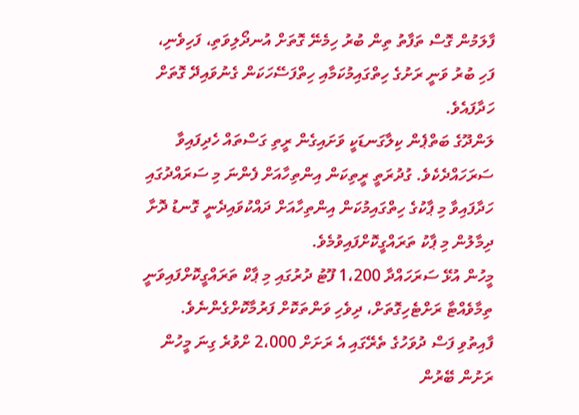ފާލަމުން ގޮސް ތަފާތު ތިން ބުރު ހިމެނޭ ގޮތަށް އުނދޯލިވަތި، ފަހިވެނި، ފަހި ބުރު ވަނީ ރަށުގެ ހިތްގައިމުކަމާއި ހިތްފަސޭހަކަން ގެނުވައިދޭ ގޮތަށް ހަދާފައެވެ.
ލަންދޫގެ ބަތްޕެން ކިލާގަނޑަކީ ވަށައިގެން ރީތި ގަސްތައް ހެދިފައިވާ ސަރަހައްދެކެވެ. ގުދުރަތީ ރީތިކަން އިންތިހާއަށް ފެންނަ މި ސަރައްދުގައި ހަދާފައިވާ މި ޕާކުގެ ހިތްގައިމުކަން އިންތިހާއަށް ދައްކުވައިދެނީ ގޮނޑު ދޮށާ ދިމާލުން މި ޕާކު ތަރައްގީކޮށްފައިވުމެވެ.
މީހުން އުޅޭ ސަރަހައްދާ 1،200 ފޫޓު ދުރުގައި މި ޕާކް ތަރައްގީކޮށްފައިވަނީ ތިމާވެއްޓާ ރަށްޓެހިގޮތަށް، ދިވެހި ވަންތަކޮށް ފަރުމާކޮށްގެންނެވެ.
ފާއިތުވި ފަސް ދުވަހުގެ ތެރޭގައި އެ ރަށަށް 2،000 ށްވުރެ ގިނަ މީހުން ރަށުން ބޭރުން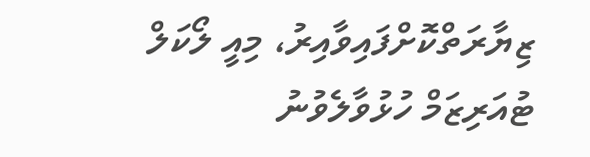ޒިޔާރަތްކޮށްފައިވާއިރު، މިއީ ލޯކަލް ޓުއަރިޒަމް ހުޅުވާލެވުނު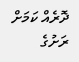ދޮރެއް ކަމަށް ރަށުގެ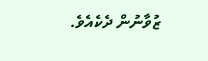ޒުވާނުން ދެކެއެވެ.